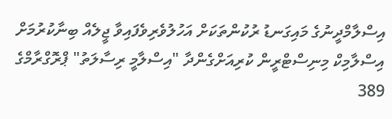އިސްލާމްދީނުގެ މައިގަނޑު ރުކުންތަކަށް އަހުލުވެރިވެފައިވާ ޖީލެއް ބިނާކުރުމަށް އިސްލާމިކް މިނިސްޓްރީން ކުރިއަށްގެންދާ "އިސްލާމީ ރިސާލަތު" ޕްރޮގްރާމްގެ 389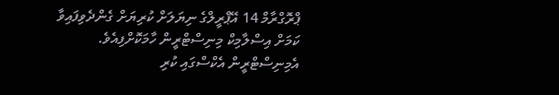ޕްރޮގްރާމް 14 އޭޕްރީލްގެ ނިޔަލަށް ކުރިޔަށް ގެންދެވިފައިވާ ކަމަށް އިސްލާމިކް މިނިސްޓްރީން ހާމަކޮށްފިއެވެ.
އެމިނިސްޓްރީން އެކްސްގައި ކުރި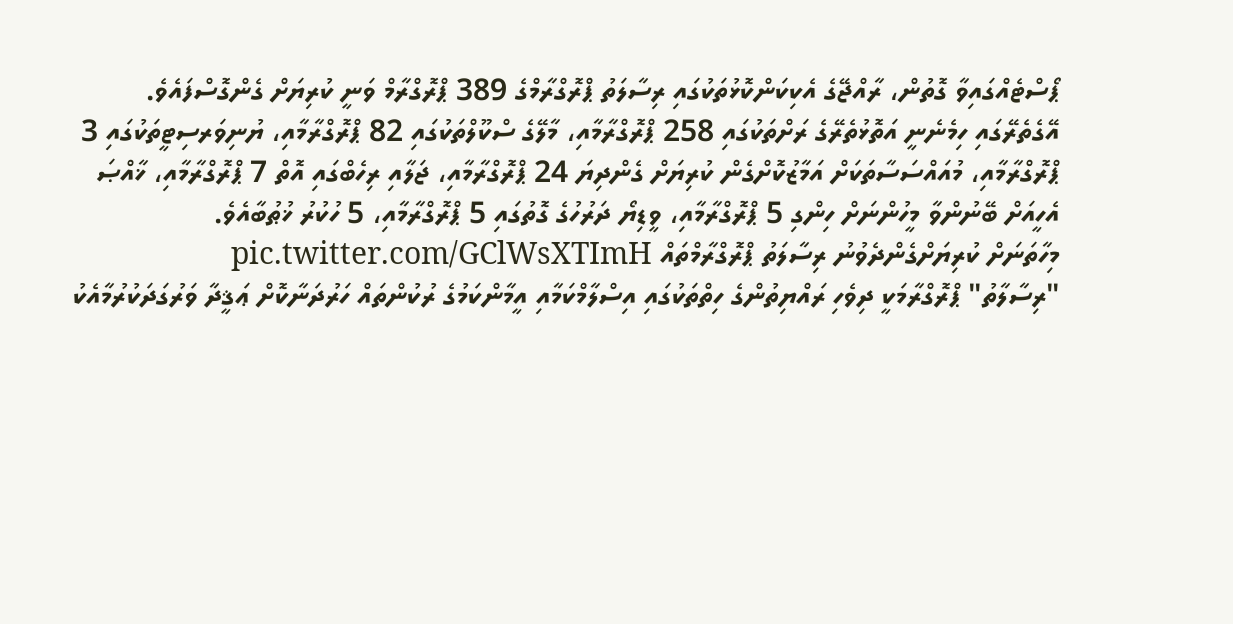ޕޯސްޓެއްގައިވާ ގޮތުން، ރާއްޖޭގެ އެކިކަންކޮޅުތަކުގައި ރިސާލަތު ޕްރޮގްރާމްގެ 389 ޕްރޮގްރާމް ވަނީ ކުރިޔަށް ގެންގޮސްފައެވެ.
އޭގެތެރޭގައި ހިމެނެނީ އަތޮޅުތެރޭގެ ރަށްތަކުގައި 258 ޕްރޮގްރާމާއި، މާލޭގެ ސްކޫލްތަކުގައި 82 ޕްރޮގްރާމާއި، ޔުނިވަރސިޓީތަކުގައި 3 ޕްރޮގްރާމާއި، މުއައްސަސާތަކަށް އަމާޒުކޮށްގެން ކުރިޔަށް ގެންދިޔަ 24 ޕްރޮގްރާމާއި، ޖަލާއި ރިހެބްގައި އޮތް 7 ޕްރޮގްރާމާއި، ޚާއްޞަ އެހީއަށް ބޭނުންވާ މީހުންނަށް ހިންގި 5 ޕްރޮގްރާމާއި، ވީޑިޔޯ ދަރުހުގެ ގޮތުގައި 5 ޕްރޮގްރާމާއި، 5 ހުކުރު ޚުޠުބާއެވެ.
މިހާތަނަށް ކުރިޔަށްގެންދެވުނު ރިސާލަތު ޕްރޮގްރާމްތައް pic.twitter.com/GClWsXTImH
"ރިސާލާތު" ޕްރޮގްރާމަކީ ދިވެހި ރައްޔިތުންގެ ހިތްތަކުގައި އިސްލާމްކަމާއި އީމާންކަމުގެ ރުކުންތައް ހަރުދަނާކޮށް ޢަޤީދާ ވަރުގަދަކުރުމާއެކު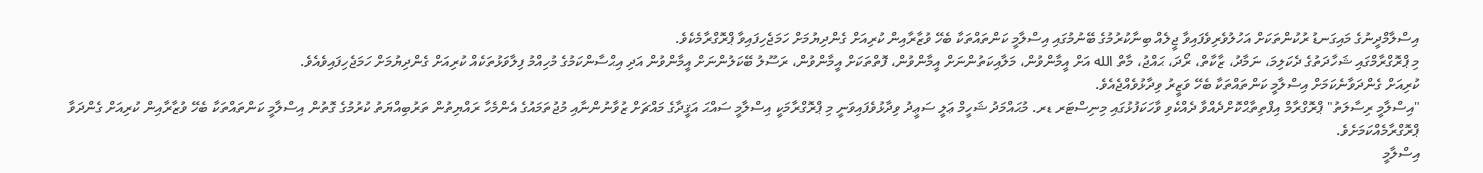އިސްލާމްދީނުގެ މައިގަނޑު ރުކުންތަކަށް އަހުލުވެރިވެފައިވާ ޖީލެއް ބިނާކުރުމުގެ ބޭނުމުގައި އިސްލާމީ ކަންތައްތަކާ ބެހޭ ވުޒާރާއިން ކުރިއަށް ގެންދިޔުމަށް ހަމަޖެހިފައިވާ ޕްރޮގްރާމެކެވެ.
މި ޕްރޮގްރާމްގައި ޝަހާދަތުގެ ދެކަލިމަ، ނަމާދު، ޒާކާތް، ރޯދަ، ޙައްޖު، މާތް الله އަށް އީމާންވުން، މަލާއިކަތުންނަށް އީމާންވުން، ފޮތްތަކަށް އީމާންވުން، ރަސޫލު ބޭކަލުންނަށް އީމާންވުން އަދި އިޙްސާންކަމުގެ މުހިއްމު ފިލާވަޅުތަކެއް ކުރިއަށް ގެންދިޔުމަށް ހަމަޖެހިފައިވެއެވެ.
ކުރިއަށް ގެންދަވާނެކަމަށް އިސްލާމީ ކަންތައްތަކާ ބެހޭ ވަޒީރު ވިދާޅުވެއްޖެއެވެ.
"އިސްލާމީ ރިސާލަތު" ޕްރޮގްރާމް އިފްތިތާޙްކޮށްދެއްވާ ދެއްކެވި ވާހަކަފުޅުގައި މިނިސްޓަރ ޑރ. މުޙައްމަދު ޝަހީމް ޢަލީ ސަޢީދު ވިދާޅުވެފައިވަނީ މި ޕްރޮގްރާމަކީ އިސްލާމީ ސައްޙަ އަޤީދާގެ މައްޗަށް ޒުވާނުންނާއި މުޖުތަމައުގެ އެންމެހާ ރައްޔިތުން ތަރުބިއްޔަތު ކުރުމުގެ ގޮތުން އިސްލާމީ ކަންތައްތަކާ ބެހޭ ވުޒާރާއިން ކުރިއަށް ގެންދަވާ ޕްރޮގްރާމެއްކަމަށެވެ.
އިސްލާމީ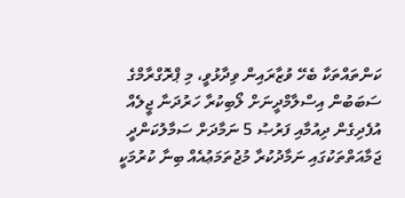ކަންތައްތަކާ ބެހޭ ވުޒާރައިން ވިދާޅުވީ، މި ޕްރޮގްރާމްގެ ސަބަބުން އިސްލާމްދީނަށް ލޯބިކުރާ ހަރުދަނާ ޖީލެއް އުފެދިގެން ދިއުމާއި ފަރުޞު 5 ނަމާދަށް ސަމާލުކަންދީ ޖަމާއަތްތަކުގައި ނަމާދުކުރާ މުޖުތަމަޢުއެއް ބިނާ ކުރުމަކީ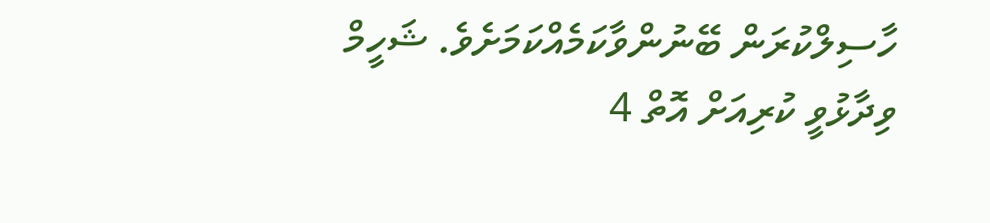ހާސިލްކުރަން ބޭނުންވާކަމެއްކަމަށެވެ. ޝަހީމް ވިދާޅުވީ ކުރިއަށް އޮތް 4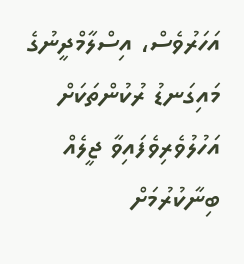އަހަރުވެސް، އިސްލާމްދީނުގެ މައިގަނޑު ރުކުންތަކަށް އަހުލުވެރިވެފައިވާ ޖީލެއް ބިނާކުރުމަށް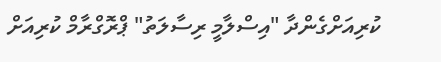ކުރިއަށްގެންދާ "އިސްލާމީ ރިސާލަތު" ޕްރޮގްރާމް ކުރިއަށް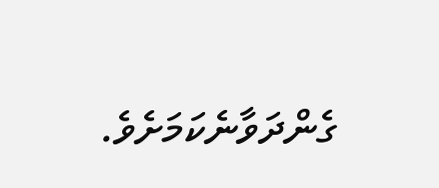ގެންދަވާނެކަމަށެވެ.